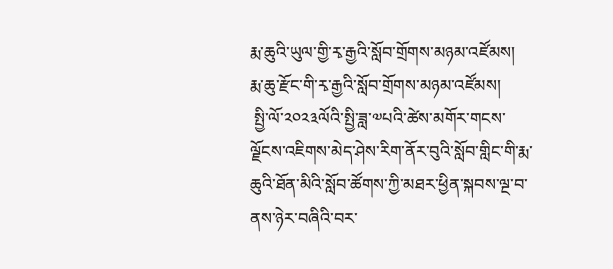རྨ་ཆུའི་ཡུལ་གྱི་རྭ་རྒྱའི་སློབ་གྲོགས་མཉམ་འཛོམས།
རྨ་ཆུ་རྫོང་གི་རྭ་རྒྱའི་སློབ་གྲོགས་མཉམ་འཛོམས།
 སྤྱི་ལོ་༢༠༢༣ལོའི་སྤྱི་ཟླ་༧པའི་ཚེས་མགོར་གངས་ལྗོངས་འཇིགས་མེད་ཤེས་རིག་ནོར་བུའི་སློབ་གླིང་གི་རྨ་ཆུའི་ཐོན་མིའི་སློབ་ཚོགས་ཀྱི་མཐར་ཕྱིན་སྐབས་ལྔ་བ་ནས་ཉེར་བཞིའི་བར་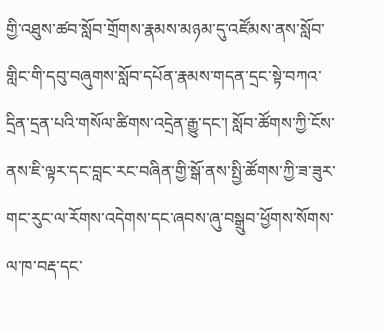གྱི་འཐུས་ཚབ་སློབ་གྲོགས་རྣམས་མཉམ་དུ་འཛོམས་ནས་སློབ་གླིང་གི་དབུ་བཞུགས་སློབ་དཔོན་རྣམས་གདན་དྲང་སྟེ་བཀའ་དྲིན་དྲན་པའི་གསོལ་ཚིགས་འདྲེན་རྒྱུ་དང་། སློབ་ཚོགས་ཀྱི་ངོས་ནས་ཇི་ལྟར་དང་བླང་རང་བཞིན་གྱི་སྒོ་ནས་སྤྱི་ཚོགས་ཀྱི་ཟ་ཟུར་གང་རུང་ལ་རོགས་འདེགས་དང་ཞབས་ཞུ་བསྒྲུབ་ཕྱོགས་སོགས་ལ་ཁ་བརྡ་དང་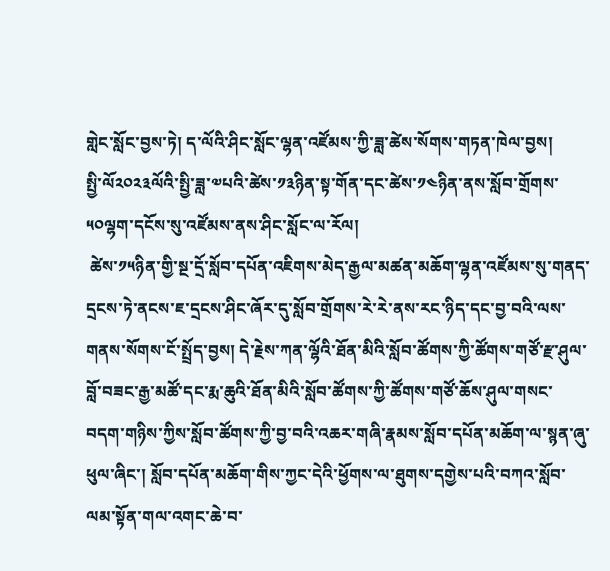གླེང་སློང་བྱས་ཏེ། ད་ལོའི་ཤིང་སློང་ལྷན་འཛོམས་ཀྱི་ཟླ་ཚེས་སོགས་གཏན་ཁེལ་བྱས།
སྤྱི་ལོ༢༠༢༣ལོའི་སྤྱི་ཟླ་༧པའི་ཚེས་༡༣ཉིན་སྟ་གོན་དང་ཚེས་༡༤ཉིན་ནས་སློབ་གྲོགས་༥༠ལྷག་དངོས་སུ་འཛོམས་ནས་ཤིང་སློང་ལ་རོལ།
 ཚེས་༡༥ཉིན་གྱི་སྔ་དྲོ་སློབ་དཔོན་འཇིགས་མེད་རྒྱལ་མཚན་མཆོག་ལྷན་འཛོམས་སུ་གནད་དྲངས་ཏེ་ནངས་ཇ་དྲངས་ཤིང་ཞོར་དུ་སློབ་གྲོགས་རེ་རེ་ནས་རང་ཉིད་དང་བྱ་བའི་ལས་གནས་སོགས་ངོ་སྤྲོད་བྱས། དེ་རྗེས་ཀན་ལྷོའི་ཐོན་མིའི་སློབ་ཚོགས་ཀྱི་ཚོགས་གཙོ་རྫ་ཤུལ་བློ་བཟང་རྒྱ་མཚོ་དང་རྨ་ཆུའི་ཐོན་མིའི་སློབ་ཚོགས་ཀྱི་ཚོགས་གཙོ་ཆོས་ཤུལ་གསང་བདག་གཉིས་ཀྱིས་སློབ་ཚོགས་ཀྱི་བྱ་བའི་འཆར་གཞི་རྣམས་སློབ་དཔོན་མཆོག་ལ་སྙན་ཞུ་ཕུལ་ཞིང་། སློབ་དཔོན་མཆོག་གིས་ཀྱང་དེའི་ཕྱོགས་ལ་ཐུགས་དགྱེས་པའི་བཀའ་སློབ་ལམ་སྟོན་གལ་འགང་ཆེ་བ་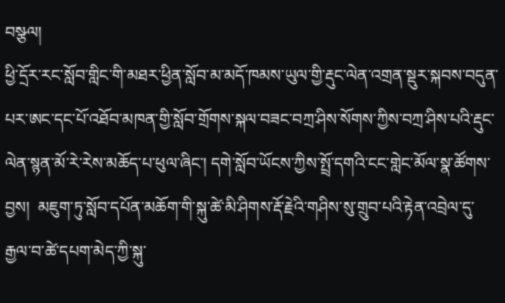བསྩལ།
ཕྱི་དྲོར་རང་སློབ་གླིང་གི་མཐར་ཕྱིན་སློབ་མ་མདོ་ཁམས་ཡུལ་གྱི་རྡུང་ལེན་འགྲན་སྡུར་སྐབས་བདུན་པར་ཨང་དང་པོ་འཐོབ་མཁན་གྱི་སློབ་གྲོགས་སྐལ་བཟང་བཀྲ་ཤིས་སོགས་ཀྱིས་བཀྲ་ཤིས་པའི་རྡུང་ལེན་སྙན་མོ་རེ་རེས་མཆོད་པ་ཕུལ་ཞིང་། དགེ་སློབ་ཡོངས་ཀྱིས་སྤྲོ་དགའི་ངང་གླེང་མོལ་སྣ་ཚོགས་བྱས།  མཇུག་ཏུ་སློབ་དཔོན་མཆོག་གི་སྐུ་ཚེ་མི་ཤིགས་རྡོ་རྗེའི་གཤིས་སུ་གྲུབ་པའི་རྟེན་འབྲེལ་དུ་རྒྱལ་བ་ཚེ་དཔག་མེད་ཀྱི་སྐུ་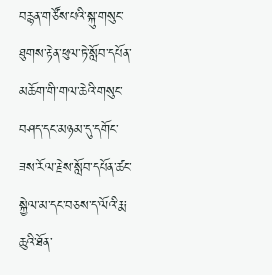བརྙན་གཙོས་པའི་སྐུ་གསུང་ཐུགས་རྟེན་ཕུལ་ཏེ་སློབ་དཔོན་མཆོག་གི་གལ་ཆེའི་གསུང་བཤད་དང་མཉམ་དུ་དགོང་ཟས་རོལ་རྗེས་སློབ་དཔོན་ཚང་སྐྱེལ་མ་དང་བཅས་ད་ལོའི་རྨ་ཆུའི་ཐོན་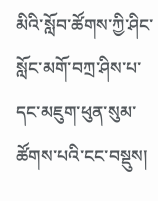མིའི་སློབ་ཚོགས་ཀྱི་ཤིང་སློང་མགོ་བཀྲ་ཤིས་པ་དང་མཇུག་ཕུན་སུམ་ཚོགས་པའི་ངང་བསྡུས།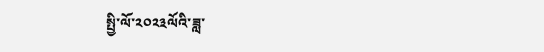སྤྱི་ལོ་༢༠༢༣ལོའི་ཟླ་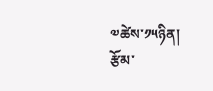༧ཚེས་༡༥ཉིན།
རྩོམ་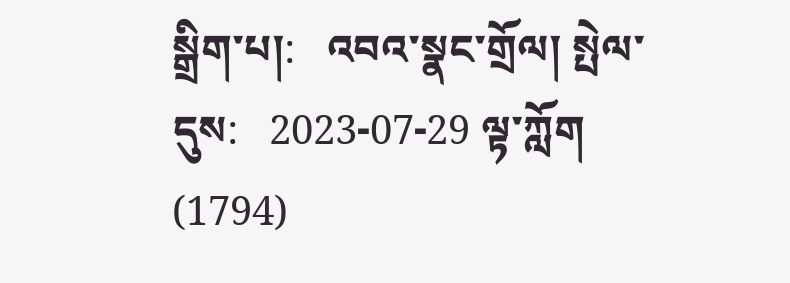སྒྲིག་པ།:   འབའ་སྣང་གྲོལ། སྤེལ་དུས:   2023-07-29 ལྟ་ཀློག (1794)